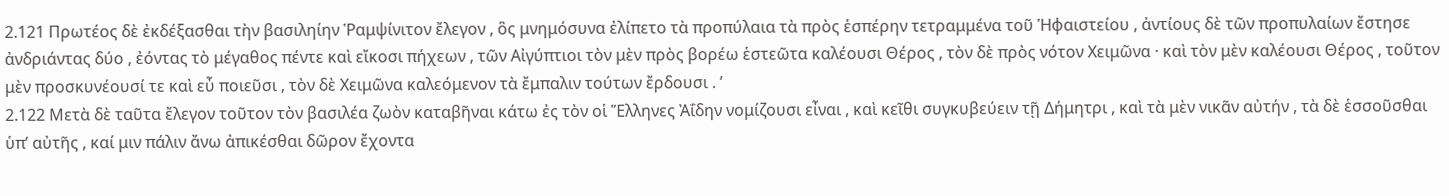2.121 Πρωτέος δὲ ἐκδέξασθαι τὴν βασιληίην Ῥαμψίνιτον ἔλεγον , ὃς μνημόσυνα ἐλίπετο τὰ προπύλαια τὰ πρὸς ἑσπέρην τετραμμένα τοῦ Ἡφαιστείου , ἀντίους δὲ τῶν προπυλαίων ἔστησε ἀνδριάντας δύο , ἐόντας τὸ μέγαθος πέντε καὶ εἴκοσι πήχεων , τῶν Αἰγύπτιοι τὸν μὲν πρὸς βορέω ἑστεῶτα καλέουσι Θέρος , τὸν δὲ πρὸς νότον Χειμῶνα · καὶ τὸν μὲν καλέουσι Θέρος , τοῦτον μὲν προσκυνέουσί τε καὶ εὖ ποιεῦσι , τὸν δὲ Χειμῶνα καλεόμενον τὰ ἔμπαλιν τούτων ἔρδουσι . ʹ
2.122 Μετὰ δὲ ταῦτα ἔλεγον τοῦτον τὸν βασιλέα ζωὸν καταβῆναι κάτω ἐς τὸν οἱ Ἕλληνες Ἀΐδην νομίζουσι εἶναι , καὶ κεῖθι συγκυβεύειν τῇ Δήμητρι , καὶ τὰ μὲν νικᾶν αὐτήν , τὰ δὲ ἑσσοῦσθαι ὑπ’ αὐτῆς , καί μιν πάλιν ἄνω ἀπικέσθαι δῶρον ἔχοντα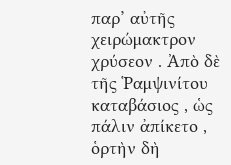παρ’ αὐτῆς χειρώμακτρον χρύσεον . Ἀπὸ δὲ τῆς Ῥαμψινίτου καταβάσιος , ὡς πάλιν ἀπίκετο , ὁρτὴν δὴ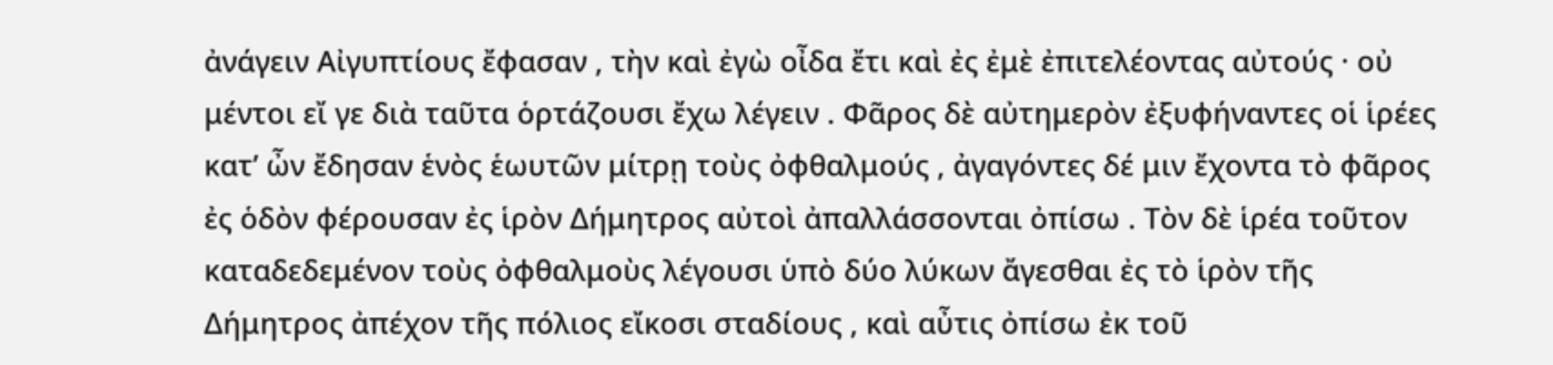ἀνάγειν Αἰγυπτίους ἔφασαν , τὴν καὶ ἐγὼ οἶδα ἔτι καὶ ἐς ἐμὲ ἐπιτελέοντας αὐτούς · οὐ μέντοι εἴ γε διὰ ταῦτα ὁρτάζουσι ἔχω λέγειν . Φᾶρος δὲ αὐτημερὸν ἐξυφήναντες οἱ ἱρέες κατ’ ὦν ἔδησαν ἑνὸς ἑωυτῶν μίτρῃ τοὺς ὀφθαλμούς , ἀγαγόντες δέ μιν ἔχοντα τὸ φᾶρος ἐς ὁδὸν φέρουσαν ἐς ἱρὸν Δήμητρος αὐτοὶ ἀπαλλάσσονται ὀπίσω . Τὸν δὲ ἱρέα τοῦτον καταδεδεμένον τοὺς ὀφθαλμοὺς λέγουσι ὑπὸ δύο λύκων ἄγεσθαι ἐς τὸ ἱρὸν τῆς Δήμητρος ἀπέχον τῆς πόλιος εἴκοσι σταδίους , καὶ αὖτις ὀπίσω ἐκ τοῦ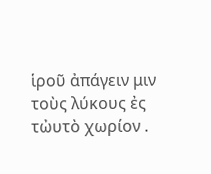ἱροῦ ἀπάγειν μιν τοὺς λύκους ἐς τὠυτὸ χωρίον .